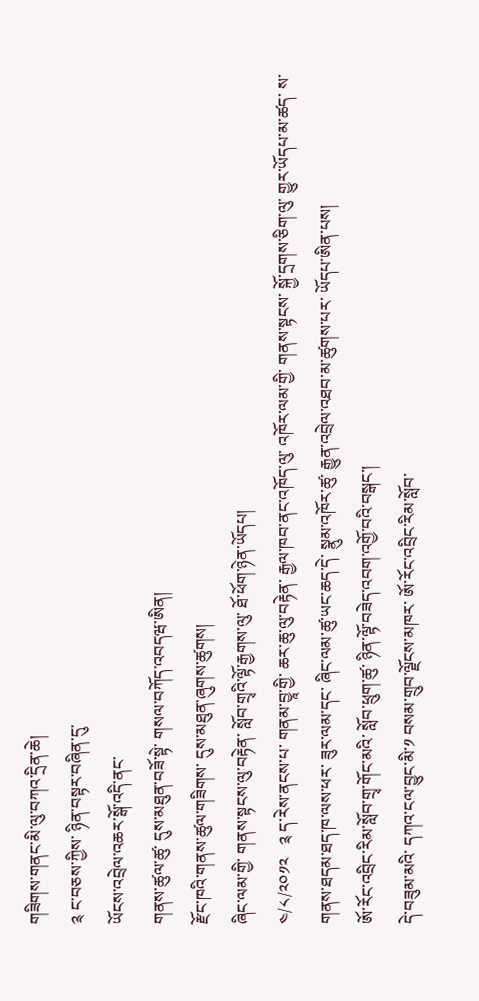གཟིགས་གནང་མི་ལུ་བཀའ་དྲིན་ཆེ།
༉ ང་བཅས་ཀྱིས་ ཉིན་བསྟར་བཞིན་དུ་
ཡོངས་འབྲེལ་འཆར་སྒོ་འདི་ནང་
གནས་ཚུལ་ཚུ་ དུས་མཐུན་བཟོ་སྟེ་ གསལ་བཀོད་འབདཝ་ཨིན།
རྫོང་ཁའི་གནས་ཚུལ་གཟིགས་ དུས་མཐུན་ཞུགས་ཚུགས།
ཞིང་ལམ་གྱི་ གནས་སྟངས་ལུ་བརྟེན་ སློབ་གྲྭའི་ལྟོ་རྒྱགས་ལུ་ ཐོ་ཕོག་ཉེན་ཡོདཔ།
༤/༨/༢༠༡༢   ༉ ད་རེས་ནངས་པ་ གནམ་བྱཱ་གྱི་ ཆར་ཆུ་ལུ་བརྟེན་ རྒྱལ་ཁབ་ནང་འཁོད་ལུ་ འཁོར་ལམ་གྱི་ གནས་སྟངས་ སྐྱོ་དྲགས་ཅིག་ལུ་ གྱུར་ཡོདཔ་མ་ཚད་ ས་གནས་ཐདམ་ཐད་ཁ་ལས་ཕར་ ཟུར་ལམ་དང་ ཞིང་ལམ་ཚུ་ཡང་ཆད་དེ་ སྣུམ་འཁོར་ཚུ་ རྒྱུན་འབྲེལ་འཐབ་མ་ཚུགས་པར་ ཡོདཔ་ཨིན་པས།
ཨོ་རོང་འབྲིང་རིམ་སློབ་གྲྭ་གོང་མའི་ སློབ་ཕྲུག་ཚུ་ ཉིན་ལྟོ་བཟེད་འབག་འགྱོ་བའི་བསྒང་།
དེ་བཟུམ་མའི་ དཀའ་ངལ་བྱུང་མི་༡ བསམ་གྲུབ་ལྗོངས་མཁར་ ཨོ་རོང་འབྲིང་རིམ་སློབ་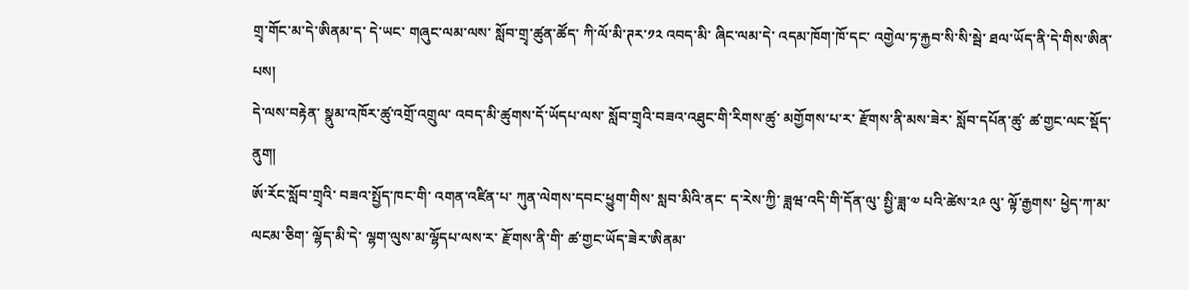གྲྭ་གོང་མ་དེ་ཨིནམ་ད་ དེ་ཡང་ གཞུང་ལམ་ལས་ སློབ་གྲྭ་ཚུན་ཚོད་ ཀི་ལོ་མི་ཊར་༡༢ འབད་མི་ ཞིང་ལམ་དེ་ འདམ་ཁོག་ཁོ་དང་ འགྱེལ་ཏ་རྐྱབ་སི་སི་སྦེ་ ཐལ་ཡོད་ནི་དེ་གིས་ཨིན་པས།
དེ་ལས་བརྟེན་ སྣུམ་འཁོར་ཚུ་འགྲོ་འགྲུལ་ འབད་མི་ཚུགས་དོ་ཡོདཔ་ལས་ སློབ་གྲྭའི་བཟའ་འཐུང་གི་རིགས་ཚུ་ མགྱོགས་པ་ར་ རྫོགས་ནི་མས་ཟེར་ སློབ་དཔོན་ཚུ་ ཚ་གྱང་ལང་སྡོད་ནུག།
ཨོ་རོང་སློབ་གྲྭའི་ བཟའ་སྤྱོད་ཁང་གི་ འགན་འཛིན་པ་ ཀུན་ལེགས་དབང་ཕྱུག་གིས་ སླབ་མིའི་ནང་ ད་རེས་ཀྱི་ ཟླཝ་འདི་གི་དོན་ལུ་ སྤྱི་ཟླ་༧ པའི་ཚེས་༢༩ ལུ་ ལྟོ་རྒྱགས་ ཕྱེད་ཀ་མ་ལངམ་ཅིག་ ལྷོད་མི་དེ་ ལྷག་ལུས་མ་ལྷོདཔ་ལས་ར་ རྫོགས་ནི་གི་ ཚ་གྱང་ཡོད་ཟེར་ཨིནམ་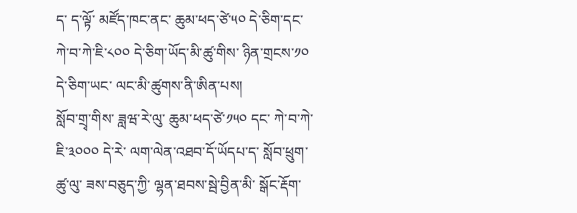ད་ ད་ལྟོ་ མཛོད་ཁང་ནང་ ཆུམ་ཕད་ཙེ་༥༠ དེ་ཅིག་དང་ ཀེ་བ་ཀེ་ཇི་༨༠༠ དེ་ཅིག་ཡོད་མི་ཚུ་གིས་ ཉིན་གྲངས་༡༠ དེ་ཅིག་ཡང་ ལང་མི་ཚུགས་ནི་ཨིན་པས།
སློབ་གྲྭ་གིས་ ཟླཝ་རེ་ལུ་ ཆུམ་ཕད་ཙེ་༡༥༠ དང་ ཀེ་བ་ཀེ་ཇི་༣༠༠༠ དེ་རེ་ ལག་ལེན་འཐབ་དོ་ཡོདཔ་ད་ སློབ་ཕྲུག་ཚུ་ལུ་ ཟས་བཅུད་ཀྱི་ ལྷན་ཐབས་སྦེ་བྱིན་མི་ སྒོང་རྡོག་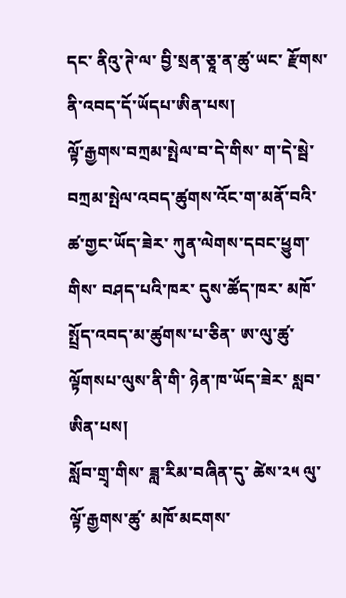དང་ ནིའུ་ཊེ་ལ་ བྱི་སྲན་ཅཱ་ན་ཚུ་ཡང་ རྫོགས་ནི་འབད་དོ་ཡོདཔ་ཨིན་པས།
ལྟོ་རྒྱགས་བཀྲམ་སྤེལ་བ་དེ་གིས་ ག་དེ་སྦེ་ བཀྲམ་སྤེལ་འབད་ཚུགས་འོང་ག་མནོ་བའི་ ཚ་གྱང་ཡོད་ཟེར་ ཀུན་ལེགས་དབང་ཕྱུག་གིས་ བཤད་པའི་ཁར་ དུས་ཚོད་ཁར་ མཁོ་སྤྲོད་འབད་མ་ཚུགས་པ་ཅིན་ ཨ་ལུ་ཚུ་ ལྟོགསཔ་ལུས་ནི་གི་ ཉེན་ཁ་ཡོད་ཟེར་ སླབ་ཨིན་པས།
སློབ་གྲྭ་གིས་ ཟླ་རིམ་བཞིན་དུ་ ཚེས་༢༥ ལུ་ ལྟོ་རྒྱགས་ཚུ་ མཁོ་མངགས་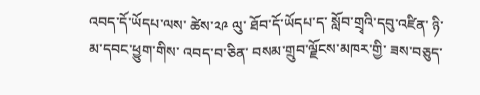འབད་དོ་ཡོདཔ་ལས་ ཚེས་༢༩ ལུ་ ཐོབ་དོ་ཡོདཔ་ད་ སློབ་གྲྭའི་དབུ་འཛིན་ ཉི་མ་དབང་ཕྱུག་གིས་ འབད་བ་ཅིན་ བསམ་གྲུབ་ལྗོངས་མཁར་གྱི་ ཟས་བཅུད་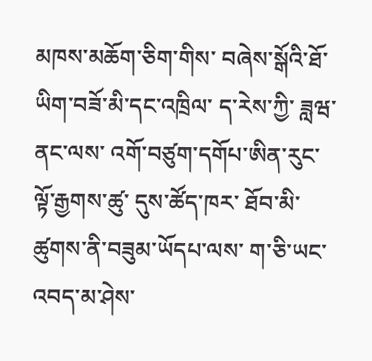མཁས་མཆོག་ཅིག་གིས་ བཞེས་སྒོའི་ཐོ་ཡིག་བཟོ་མི་དང་འཁྲིལ་ ད་རེས་ཀྱི་ ཟླཝ་ནང་ལས་ འགོ་བཙུག་དགོཔ་ཨིན་རུང་ ལྟོ་རྒྱགས་ཚུ་ དུས་ཚོད་ཁར་ ཐོབ་མི་ཚུགས་ནི་བཟུམ་ཡོདཔ་ལས་ ག་ཅི་ཡང་ འབད་མ་ཤེས་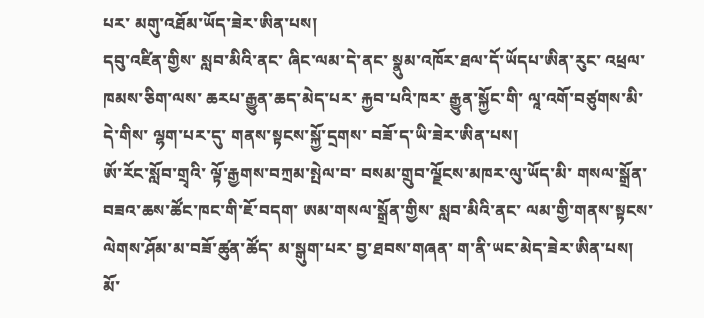པར་ མགུ་འཐོམ་ཡོད་ཟེར་ཨིན་པས།
དབུ་འཛིན་གྱིས་ སླབ་མིའི་ནང་ ཞིང་ལམ་དེ་ནང་ སྣུམ་འཁོར་ཐལ་དོ་ཡོདཔ་ཨིན་རུང་ འཕྲལ་ཁམས་ཅིག་ལས་ ཆརཔ་རྒྱུན་ཆད་མེད་པར་ རྐྱབ་པའི་ཁར་ རྒྱུན་སྐྱོང་གི་ ལཱ་འགོ་བཙུགས་མི་དེ་གིས་ ལྷག་པར་དུ་ གནས་སྟངས་སྐྱོ་དྲགས་ བཟོ་ད་ཡི་ཟེར་ཨིན་པས།
ཨོ་རོང་སློབ་གྲྭའི་ ལྟོ་རྒྱགས་བཀྲམ་སྤེལ་བ་ བསམ་གྲུབ་ལྗོངས་མཁར་ལུ་ཡོད་མི་ གསལ་སྒྲོན་བཟའ་ཆས་ཚོང་ཁང་གི་ཇོ་བདག་ ཨམ་གསལ་སྒྲོན་གྱིས་ སླབ་མིའི་ནང་ ལམ་གྱི་གནས་སྟངས་ལེགས་ཤོམ་མ་བཟོ་ཚུན་ཚོད་ མ་སྒུག་པར་ བྱ་ཐབས་གཞན་ ག་ནི་ཡང་མེད་ཟེར་ཨིན་པས།
མོ་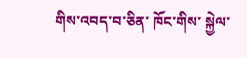གིས་འབད་བ་ཅིན་ ཁོང་གིས་ སྐྱེལ་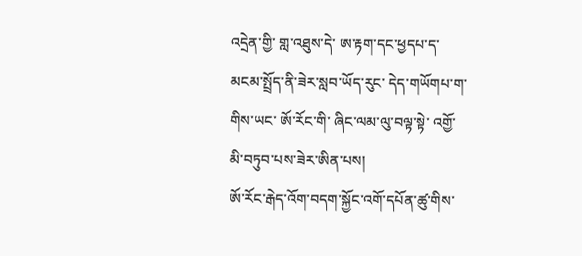འདྲེན་གྱི་ གླ་འཐུས་དེ་ ཨ་རྟག་དང་ཕྱདཔ་ད་ མངམ་སྤྲོད་ནི་ཟེར་སླབ་ཡོད་རུང་ དེད་གཡོགཔ་ག་གིས་ཡང་ ཨོ་རོང་གི་ ཞིང་ལམ་ལུ་བལྟ་སྟེ་ འགྱོ་མི་བཏུབ་པས་ཟེར་ཨིན་པས།
ཨོ་རོང་རྒེད་འོག་བདག་སྐྱོང་འགོ་དཔོན་ཚུ་གིས་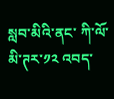སླབ་མིའི་ནང་ ཀི་ལོ་མི་ཊར་༡༢ འབད་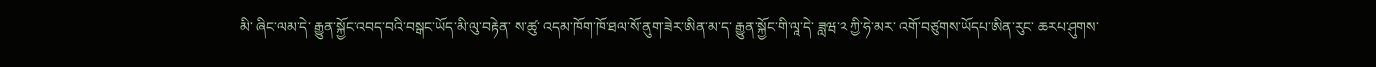མི་ ཞིང་ལམ་དེ་ རྒྱུན་སྐྱོང་འབད་བའི་བསྒང་ཡོད་མི་ལུ་བརྟེན་ ས་ཚུ་ འདམ་ཁོག་ཁོ་ཐལ་སོ་ནུག་ཟེར་ཨིན་མ་ད་ རྒྱུན་སྐྱོང་གི་ལཱ་དེ་ ཟླཝ་༢ ཀྱི་ཧེ་མར་ འགོ་བཙུགས་ཡོདཔ་ཨིན་རུང་ ཆརཔ་ཤུགས་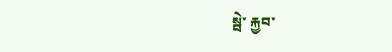སྦེ་ རྐྱབ་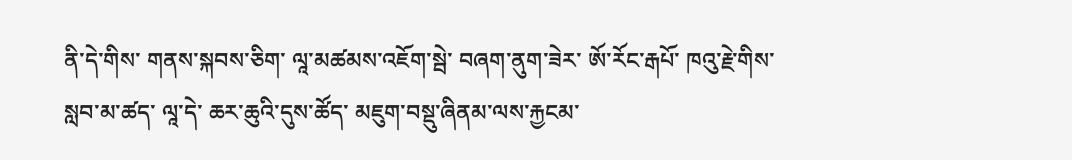ནི་དེ་གིས་ གནས་སྐབས་ཅིག་ ལཱ་མཚམས་འཇོག་སྦེ་ བཞག་ནུག་ཟེར་ ཨོ་རོང་རྒཔོ་ ཁའུ་རྗེ་གིས་ སླབ་མ་ཚད་ ལཱ་དེ་ ཆར་ཆུའི་དུས་ཚོད་ མཇུག་བསྡུ་ཞིནམ་ལས་རྐྱངམ་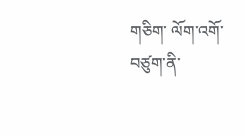གཅིག་ ལོག་འགོ་བཙུག་ནི་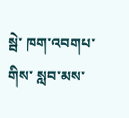སྦེ་ ཁག་འབགཔ་གིས་ སླབ་མས་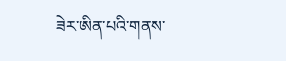ཟེར་ཨིན་པའི་གནས་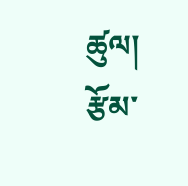ཚུལ།
རྩོམ་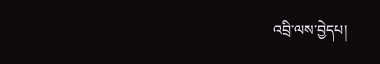འབྲི་ལས་བྱེདཔ།